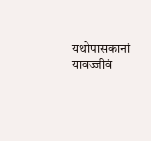यथोपासकानां यावज्जीवं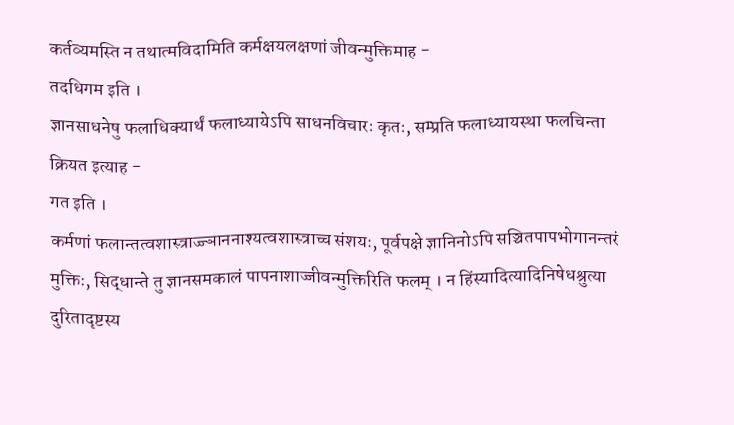कर्तव्यमस्ति न तथात्मविदामिति कर्मक्षयलक्षणां जीवन्मुक्तिमाह -
तदधिगम इति ।
ज्ञानसाधनेषु फलाधिक्यार्थं फलाध्यायेऽपि साधनविचारः कृतः, सम्प्रति फलाध्यायस्था फलचिन्ता क्रियत इत्याह -
गत इति ।
कर्मणां फलान्तत्वशास्त्राज्ज्ञाननाश्यत्वशास्त्राच्च संशयः, पूर्वपक्षे ज्ञानिनोऽपि सञ्चितपापभोगानन्तरं मुक्तिः, सिद्धान्ते तु ज्ञानसमकालं पापनाशाज्जीवन्मुक्तिरिति फलम् । न हिंस्यादित्यादिनिषेधश्रुत्या दुरितादृष्टस्य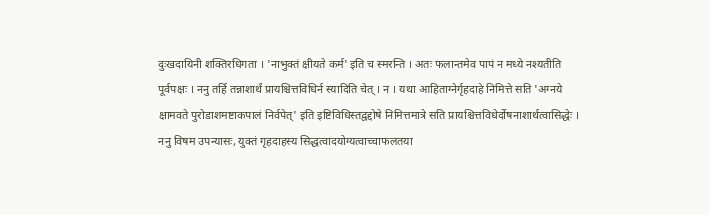दुःखदायिनी शक्तिरधिगता । 'नाभुक्तं क्षीयते कर्म' इति च स्मरन्ति । अतः फलान्तमेव पापं न मध्ये नश्यतीति पूर्वपक्षः । ननु तर्हि तन्नाशार्थं प्रायश्चित्तविधिर्न स्यादिति चेत् । न । यथा आहिताग्नेर्गृहदाहे निमित्ते सति 'अग्नये क्षामवते पुरोडाशमष्टाकपालं निर्वपेत्' इति इष्टिविधिस्तद्वद्दोषे निमित्तमात्रे सति प्रायश्चित्तविधेर्दोषनाशार्थत्वासिद्धेः ।
ननु विषम उपन्यासः, युक्तं गृहदाहस्य सिद्धत्वादयोग्यत्वाच्चाफलतया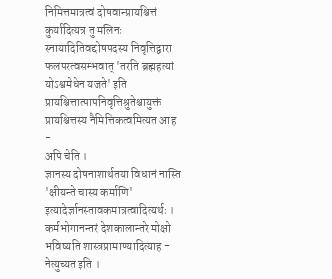निमित्तमात्रत्वं दोषवान्प्रायश्चित्तं कुर्यादित्यत्र तु मलिनः स्नायादितिवद्दोषपदस्य निवृत्तिद्वारा फलपरत्वसम्भवात् 'तरति ब्रह्महत्यां योऽश्वमेधेन यजते' इति प्रायश्चित्तात्पापनिवृत्तिश्रुतेश्चायुक्तं प्रायश्चित्तस्य नैमित्तिकत्वमित्यत आह -
अपि चेति ।
ज्ञानस्य दोषनाशार्थतया विधानं नास्ति 'क्षीयन्ते चास्य कर्माणि' इत्यादेर्ज्ञानस्तावकमात्रत्वादित्यर्थः ।
कर्मभोगानन्तरं देशकालान्तरे मोक्षो भविष्यति शास्त्रप्रामाण्यादित्याह -
नेत्युच्यत इति ।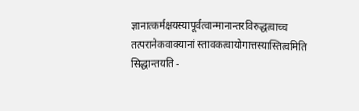ज्ञानात्कर्मक्षयस्यापूर्वत्वान्मानान्तरविरुद्धत्वाच्च तत्परानेकवाक्यानां स्तावकत्वायोगात्तस्यास्तित्वमिति सिद्धान्तयति -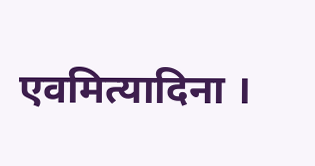एवमित्यादिना ।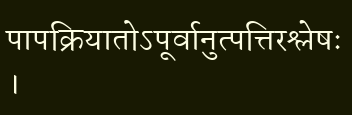पापक्रियातोऽपूर्वानुत्पत्तिरश्लेषः ।